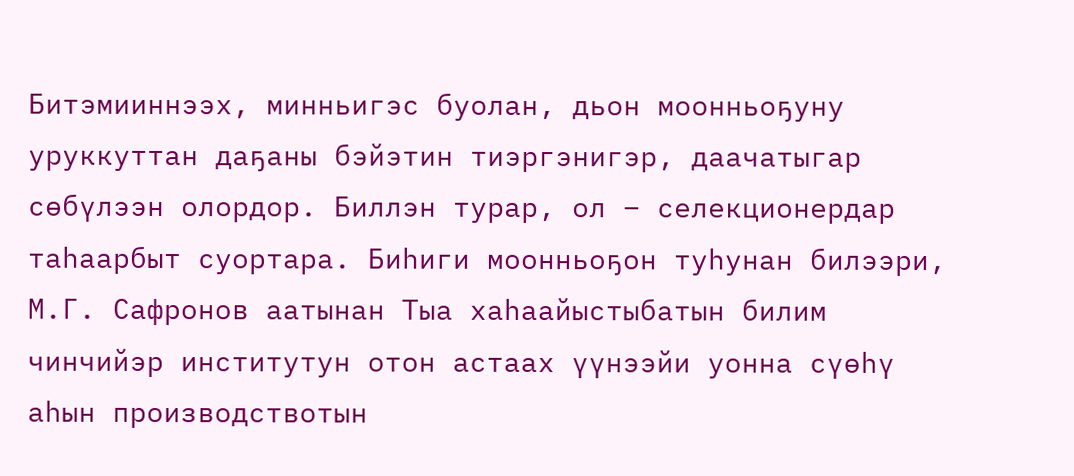Битэмииннээх, минньигэс буолан, дьон моонньоҕуну уруккуттан даҕаны бэйэтин тиэргэнигэр, даачатыгар сөбүлээн олордор. Биллэн турар, ол – селекционердар таһаарбыт суортара. Биһиги моонньоҕон туһунан билээри, М.Г. Сафронов аатынан Тыа хаһаайыстыбатын билим чинчийэр институтун отон астаах үүнээйи уонна сүөһү аһын производствотын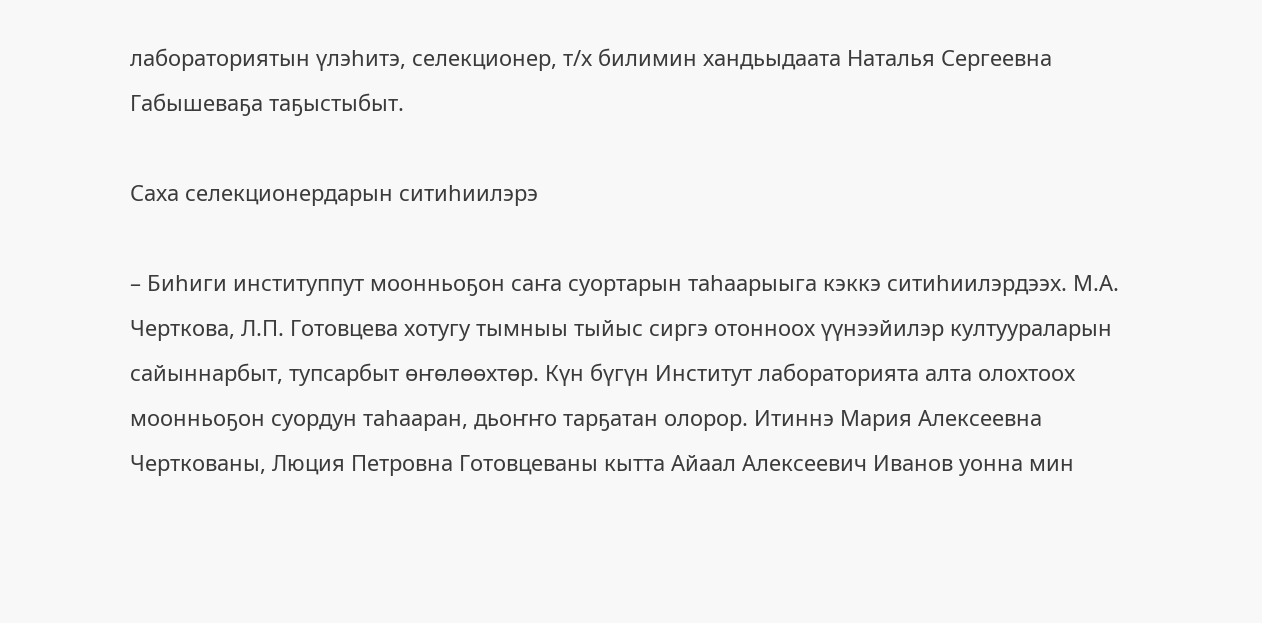лабораториятын үлэһитэ, селекционер, т/х билимин хандьыдаата Наталья Сергеевна Габышеваҕа таҕыстыбыт.

Саха селекционердарын ситиһиилэрэ

– Биһиги институппут моонньоҕон саҥа суортарын таһаарыыга кэккэ ситиһиилэрдээх. М.А. Черткова, Л.П. Готовцева хотугу тымныы тыйыс сиргэ отонноох үүнээйилэр култуураларын сайыннарбыт, тупсарбыт өҥөлөөхтөр. Күн бүгүн Институт лабораторията алта олохтоох моонньоҕон суордун таһааран, дьоҥҥо тарҕатан олорор. Итиннэ Мария Алексеевна Черткованы, Люция Петровна Готовцеваны кытта Айаал Алексеевич Иванов уонна мин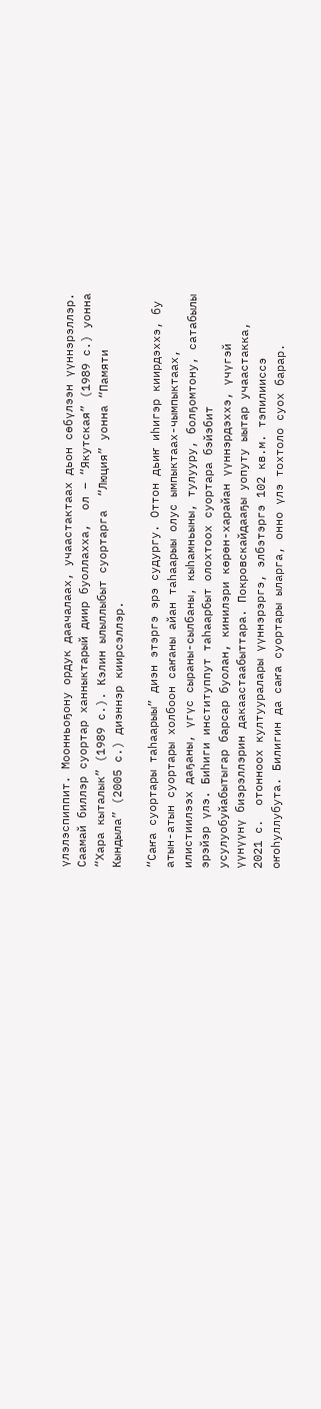үлэлэспиппит. Моонньоҕону ордук даачалаах, учаастактаах дьон сөбүлээн үүннэрэллэр.  Саамай биллэр суортар ханныктарый диир буоллахха,  ол – “Якутская” (1989 с.) уонна “Хара кыталык” (1989 с.). Кэлин ылыллыбыт суортарга  “Люция” уонна “Памяти Кындыла” (2005 с.) диэннэр киирсэллэр.

“Саҥа суортары таһаарыы” диэн этэргэ эрэ судургу. Оттон дьиҥ иһигэр киирдэххэ, бу атын-атын суортары холбоон саҥаны айан таһаарыы олус ымпыктаах-чымпыктаах, илистиилээх даҕаны, үгүс сыраны-сылбаны, кыһамньыны, тулууру, болҕомтону, сатабылы  эрэйэр үлэ. Биһиги институппут таһаарбыт олохтоох суортара бэйэбит усулуобуйабытыгар барсар буолан, кинилэри көрөн-харайан үүннэрдэххэ, үчүгэй үүнүүнү биэрэллэрин дакаастаабыттара. Покровскайдааҕы уопуту ыытар учаастакка, 2021 с.  отонноох култууралары үүннэрэргэ, элбэтэргэ 102 кв.м. тэпилииссэ оҥоһуллубута. Билигин да саҥа суортары ыларга, онно үлэ тохтоло суох барар.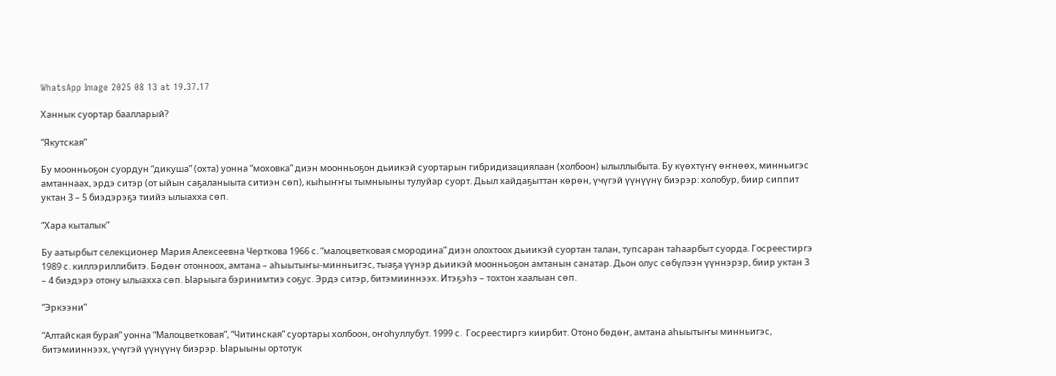WhatsApp Image 2025 08 13 at 19.37.17

Ханнык суортар баалларый?

“Якутская”

Бу моонньоҕон суордун “дикуша” (охта) уонна “моховка” диэн моонньоҕон дьиикэй суортарын гибридизациялаан (холбоон) ылыллыбыта. Бу күөхтүҥү өҥнөөх, минньигэс амтаннаах, эрдэ ситэр (от ыйын саҕаланыыта ситиэн сөп), кыһыҥҥы тымныыны тулуйар суорт. Дьыл хайдаҕыттан көрөн, үчүгэй үүнүүнү биэрэр: холобур, биир сиппит уктан 3 – 5 биэдэрэҕэ тиийэ ылыахха сөп.

“Хара кыталык”

Бу аатырбыт селекционер Мария Алексеевна Черткова 1966 с. “малоцветковая смородина” диэн олохтоох дьиикэй суортан талан, тупсаран таһаарбыт суорда. Госреестиргэ 1989 с. киллэриллибитэ. Бөдөҥ отонноох, амтана – аһыытыҥы-минньигэс, тыаҕа үүнэр дьиикэй моонньоҕон амтанын санатар. Дьон олус сөбүлээн үүннэрэр, биир уктан 3 – 4 биэдэрэ отону ылыахха сөп. Ыарыыга бэринимтиэ соҕус. Эрдэ ситэр, битэмииннээх. Итэҕэһэ – тохтон хаалыан сөп.

“Эркээни”

“Алтайская бурая” уонна “Малоцветковая”, “Читинская” суортары холбоон, оҥоһуллубут. 1999 с.  Госреестиргэ киирбит. Отоно бөдөҥ, амтана аһыытыҥы минньигэс, битэмииннээх, үчүгэй үүнүүнү биэрэр. Ыарыыны ортотук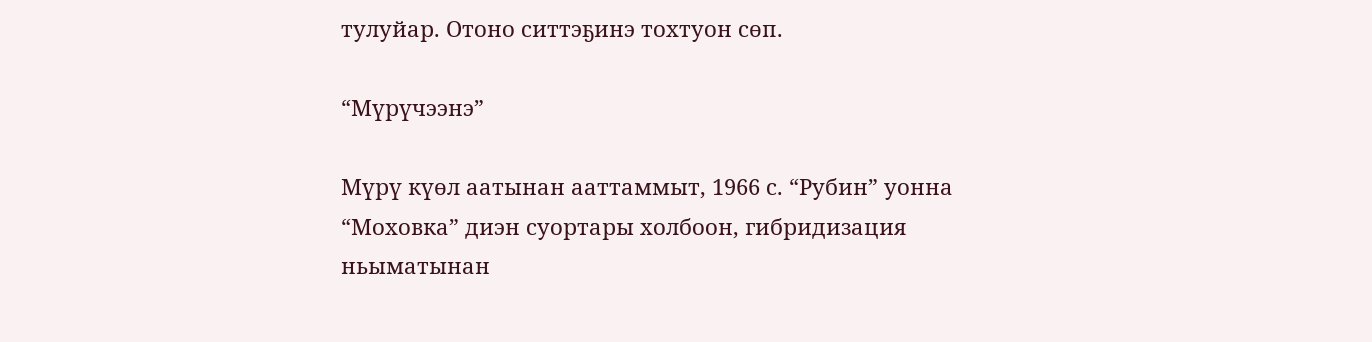тулуйар. Отоно ситтэҕинэ тохтуон сөп.

“Мүрүчээнэ”

Мүрү күөл аатынан ааттаммыт, 1966 с. “Рубин” уонна “Моховка” диэн суортары холбоон, гибридизация ньыматынан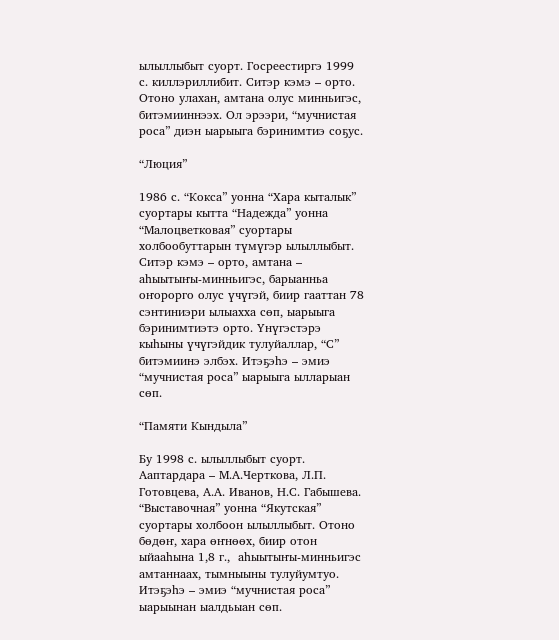ылыллыбыт суорт. Госреестиргэ 1999 с. киллэриллибит. Ситэр кэмэ – орто. Отоно улахан, амтана олус минньигэс, битэмииннээх. Ол эрээри, “мучнистая роса” диэн ыарыыга бэринимтиэ соҕус.

“Люция”

1986 с. “Кокса” уонна “Хара кыталык” суортары кытта “Надежда” уонна “Малоцветковая” суортары холбообуттарын түмүгэр ылыллыбыт. Ситэр кэмэ – орто, амтана – аһыытыҥы-минньигэс, барыанньа оҥорорго олус үчүгэй, биир гааттан 78 сэнтиниэри ылыахха сөп, ыарыыга бэринимтиэтэ орто. Үнүгэстэрэ кыһыны үчүгэйдик тулуйаллар, “С” битэмиинэ элбэх. Итэҕэһэ – эмиэ “мучнистая роса” ыарыыга ылларыан сөп.

“Памяти Кындыла”

Бу 1998 с. ылыллыбыт суорт. Ааптардара – М.А.Черткова, Л.П. Готовцева, А.А. Иванов, Н.С. Габышева. “Выставочная” уонна “Якутская” суортары холбоон ылыллыбыт. Отоно бөдөҥ, хара өҥнөөх, биир отон ыйааһына 1,8 г.,  аһыытыҥы-минньигэс амтаннаах, тымныыны тулуйумтуо. Итэҕэһэ – эмиэ “мучнистая роса” ыарыынан ыалдьыан сөп.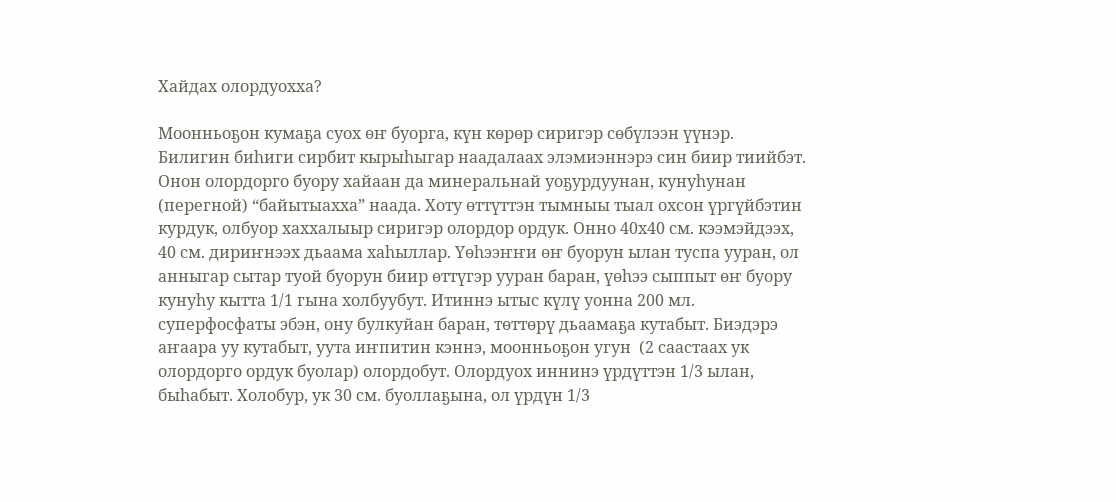Хайдах олордуохха?

Моонньоҕон кумаҕа суох өҥ буорга, күн көрөр сиригэр сөбүлээн үүнэр. Билигин биһиги сирбит кырыһыгар наадалаах элэмиэннэрэ син биир тиийбэт. Онон олордорго буору хайаан да минеральнай уоҕурдуунан, кунуһунан (перегной) “байытыахха” наада. Хоту өттүттэн тымныы тыал охсон үргүйбэтин курдук, олбуор хаххалыыр сиригэр олордор ордук. Онно 40х40 см. кээмэйдээх,  40 см. дириҥнээх дьаама хаһыллар. Үөһээҥҥи өҥ буорун ылан туспа ууран, ол анныгар сытар туой буорун биир өттүгэр ууран баран, үөһээ сыппыт өҥ буору кунуһу кытта 1/1 гына холбуубут. Итиннэ ытыс күлү уонна 200 мл. суперфосфаты эбэн, ону булкуйан баран, төттөрү дьаамаҕа кутабыт. Биэдэрэ аҥаара уу кутабыт, уута иҥпитин кэннэ, моонньоҕон угун  (2 саастаах ук олордорго ордук буолар) олордобут. Олордуох иннинэ үрдүттэн 1/3 ылан, быһабыт. Холобур, ук 30 см. буоллаҕына, ол үрдүн 1/3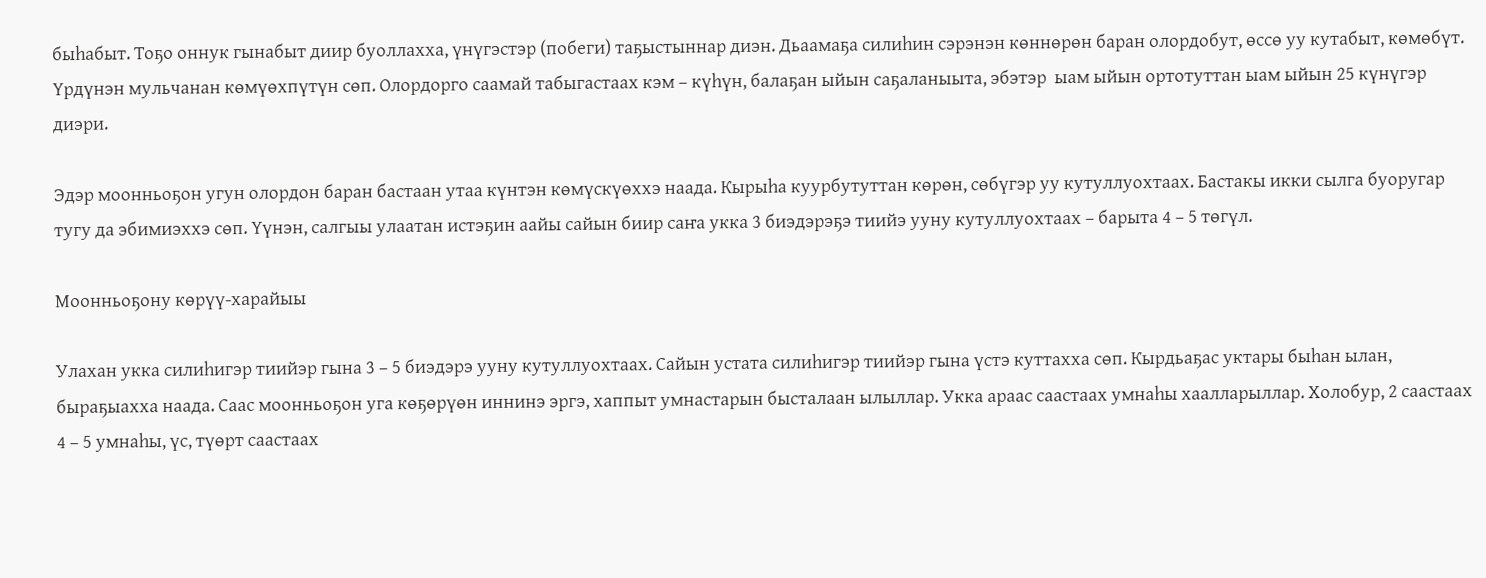быһабыт. Тоҕо оннук гынабыт диир буоллахха, үнүгэстэр (побеги) таҕыстыннар диэн. Дьаамаҕа силиһин сэрэнэн көннөрөн баран олордобут, өссө уу кутабыт, көмөбүт. Үрдүнэн мульчанан көмүөхпүтүн сөп. Олордорго саамай табыгастаах кэм – күһүн, балаҕан ыйын саҕаланыыта, эбэтэр  ыам ыйын ортотуттан ыам ыйын 25 күнүгэр диэри.

Эдэр моонньоҕон угун олордон баран бастаан утаа күнтэн көмүскүөххэ наада. Кырыһа куурбутуттан көрөн, сөбүгэр уу кутуллуохтаах. Бастакы икки сылга буоругар тугу да эбимиэххэ сөп. Үүнэн, салгыы улаатан истэҕин аайы сайын биир саҥа укка 3 биэдэрэҕэ тиийэ ууну кутуллуохтаах – барыта 4 – 5 төгүл.

Моонньоҕону көрүү-харайыы

Улахан укка силиһигэр тиийэр гына 3 – 5 биэдэрэ ууну кутуллуохтаах. Сайын устата силиһигэр тиийэр гына үстэ куттахха сөп. Кырдьаҕас уктары быһан ылан, быраҕыахха наада. Саас моонньоҕон уга көҕөрүөн иннинэ эргэ, хаппыт умнастарын бысталаан ылыллар. Укка араас саастаах умнаһы хаалларыллар. Холобур, 2 саастаах 4 – 5 умнаһы, үс, түөрт саастаах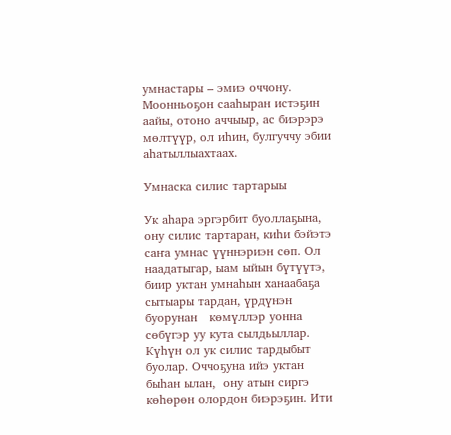умнастары – эмиэ оччону.  Моонньоҕон сааһыран истэҕин аайы, отоно аччыыр, ас биэрэрэ мөлтүүр, ол иһин, булгуччу эбии аһатыллыахтаах.

Умнаска силис тартарыы

Ук аһара эргэрбит буоллаҕына, ону силис тартаран, киһи бэйэтэ саҥа умнас үүннэриэн сөп. Ол наадатыгар, ыам ыйын бүтүүтэ, биир уктан умнаһын ханаабаҕа сытыары тардан, үрдүнэн буорунан   көмүллэр уонна сөбүгэр уу кута сылдьыллар. Күһүн ол ук силис тардыбыт буолар. Оччоҕуна ийэ уктан быһан ылан,  ону атын сиргэ көһөрөн олордон биэрэҕин. Ити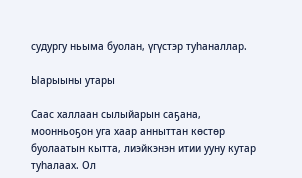судургу ньыма буолан, үгүстэр туһаналлар.

Ыарыыны утары

Саас халлаан сылыйарын саҕана, моонньоҕон уга хаар анныттан көстөр буолаатын кытта, лиэйкэнэн итии ууну кутар туһалаах. Ол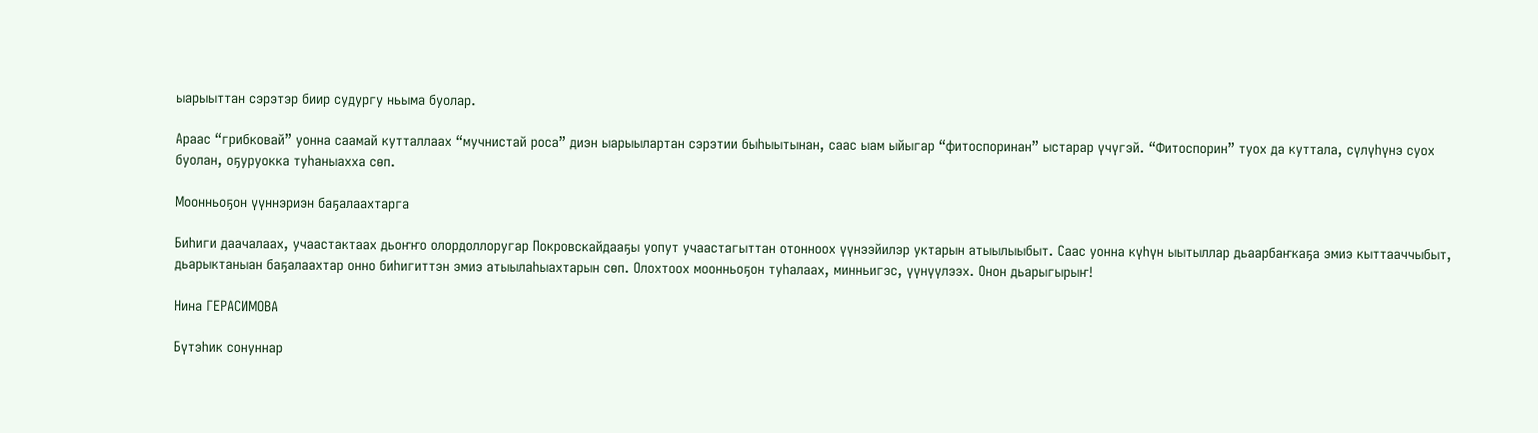ыарыыттан сэрэтэр биир судургу ньыма буолар.

Араас “грибковай” уонна саамай кутталлаах “мучнистай роса” диэн ыарыылартан сэрэтии быһыытынан, саас ыам ыйыгар “фитоспоринан” ыстарар үчүгэй. “Фитоспорин” туох да куттала, сүлүһүнэ суох буолан, оҕуруокка туһаныахха сөп.

Моонньоҕон үүннэриэн баҕалаахтарга

Биһиги даачалаах, учаастактаах дьоҥҥо олордоллоругар Покровскайдааҕы уопут учаастагыттан отонноох үүнээйилэр уктарын атыылыыбыт. Саас уонна күһүн ыытыллар дьаарбаҥкаҕа эмиэ кыттааччыбыт, дьарыктаныан баҕалаахтар онно биһигиттэн эмиэ атыылаһыахтарын сөп. Олохтоох моонньоҕон туһалаах, минньигэс, үүнүүлээх. Онон дьарыгырыҥ!

Нина ГЕРАСИМОВА

Бүтэһик сонуннар